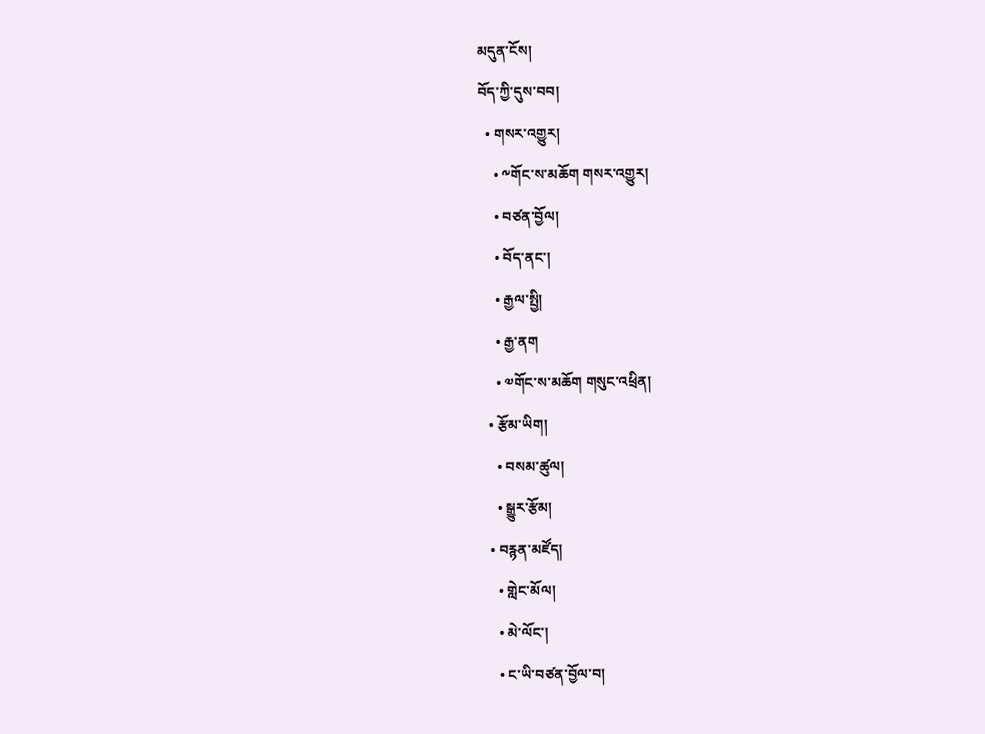མདུན་ངོས།
བོད་ཀྱི་དུས་བབ།
  • གསར་འགྱུར།
    • ༸གོང་ས་མཆོག གསར་འགྱུར།
    • བཙན་བྱོལ།
    • བོད་ནང་།
    • རྒྱལ་སྤྱི།
    • རྒྱ་ནག
    • ༧གོང་ས་མཆོག གསུང་འཕྲིན།
  • རྩོམ་ཡིག།
    • བསམ་ཚུལ།
    • སྒྱུར་རྩོམ།
  • བརྙན་མཛོད།
    • གླེང་མོལ།
    • མེ་ལོང་།
    • ང་ཡི་བཙན་བྱོལ་བ།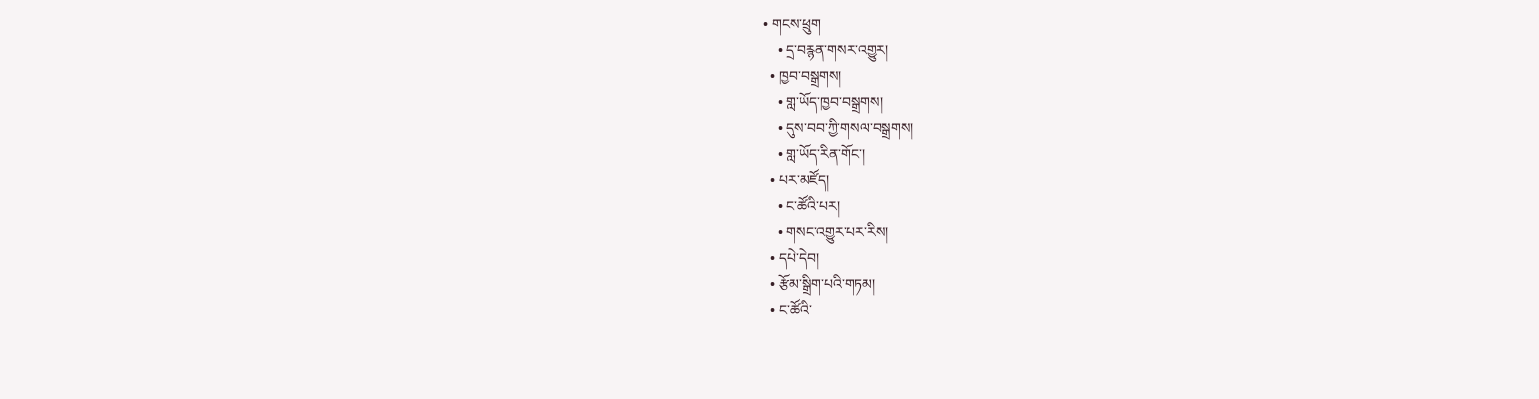• གངས་ཕྲུག
    • དྲ་བརྙན་གསར་འགྱུར།
  • ཁྱབ་བསྒྲགས།
    • གླ་ཡོད་ཁྱབ་བསྒྲགས།
    • དུས་བབ་ཀྱི་གསལ་བསྒྲགས།
    • གླ་ཡོད་རིན་གོང་།
  • པར་མཛོད།
    • ང་ཚོའི་པར།
    • གསང་འགྱུར་པར་རིས།
  • དཔེ་དེབ།
  • རྩོམ་སྒྲིག་པའི་གཏམ།
  • ང་ཚོའི་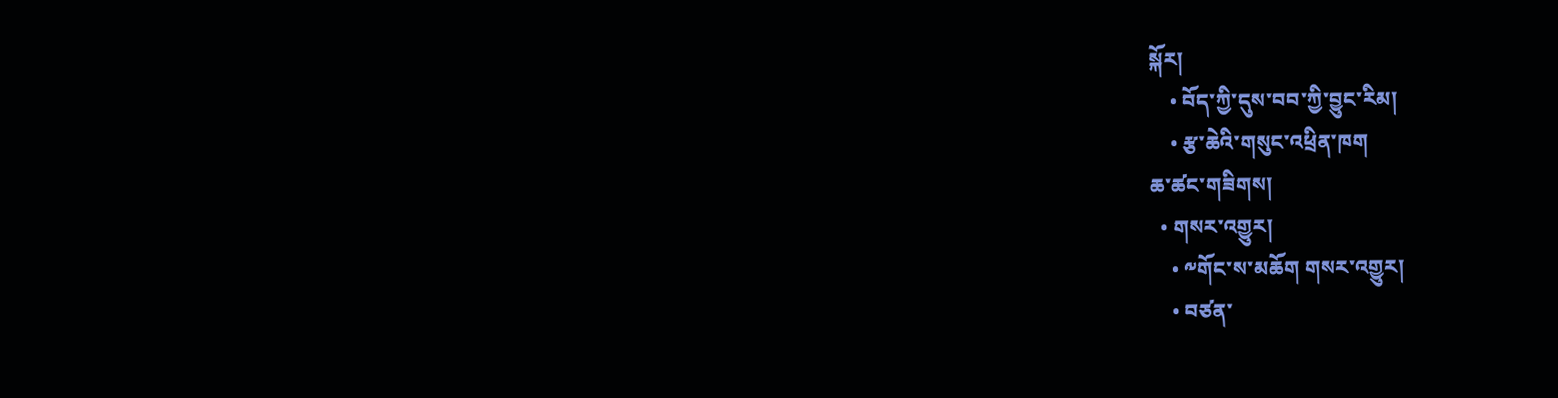སྐོར།
    • བོད་ཀྱི་དུས་བབ་ཀྱི་བྱུང་རིམ།
    • རྩ་ཆེའི་གསུང་འཕྲིན་ཁག
ཆ་ཚང་གཟིགས།
  • གསར་འགྱུར།
    • ༸གོང་ས་མཆོག གསར་འགྱུར།
    • བཙན་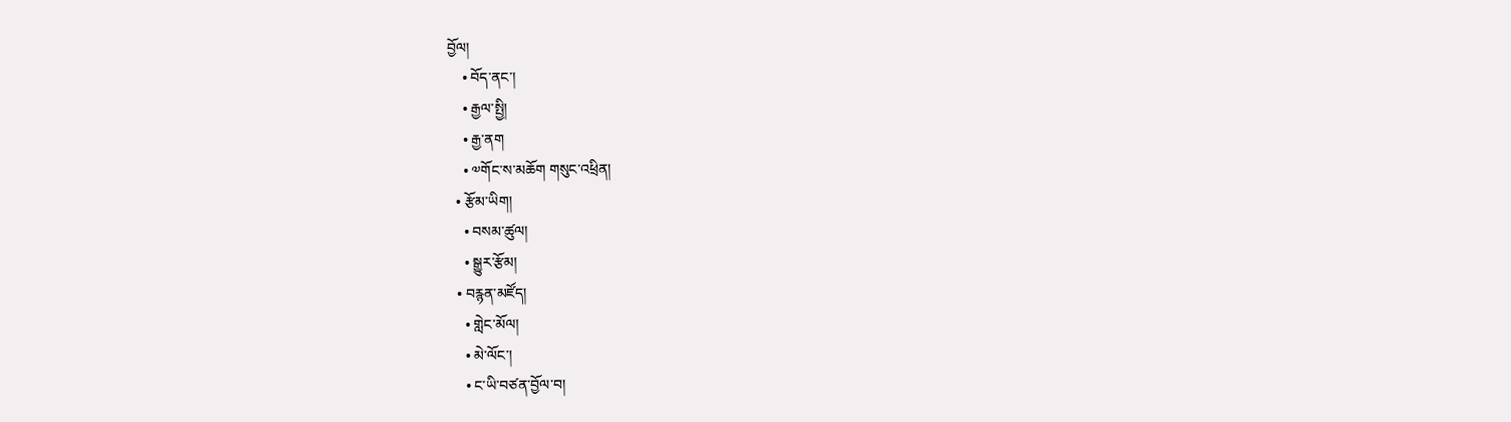བྱོལ།
    • བོད་ནང་།
    • རྒྱལ་སྤྱི།
    • རྒྱ་ནག
    • ༧གོང་ས་མཆོག གསུང་འཕྲིན།
  • རྩོམ་ཡིག།
    • བསམ་ཚུལ།
    • སྒྱུར་རྩོམ།
  • བརྙན་མཛོད།
    • གླེང་མོལ།
    • མེ་ལོང་།
    • ང་ཡི་བཙན་བྱོལ་བ།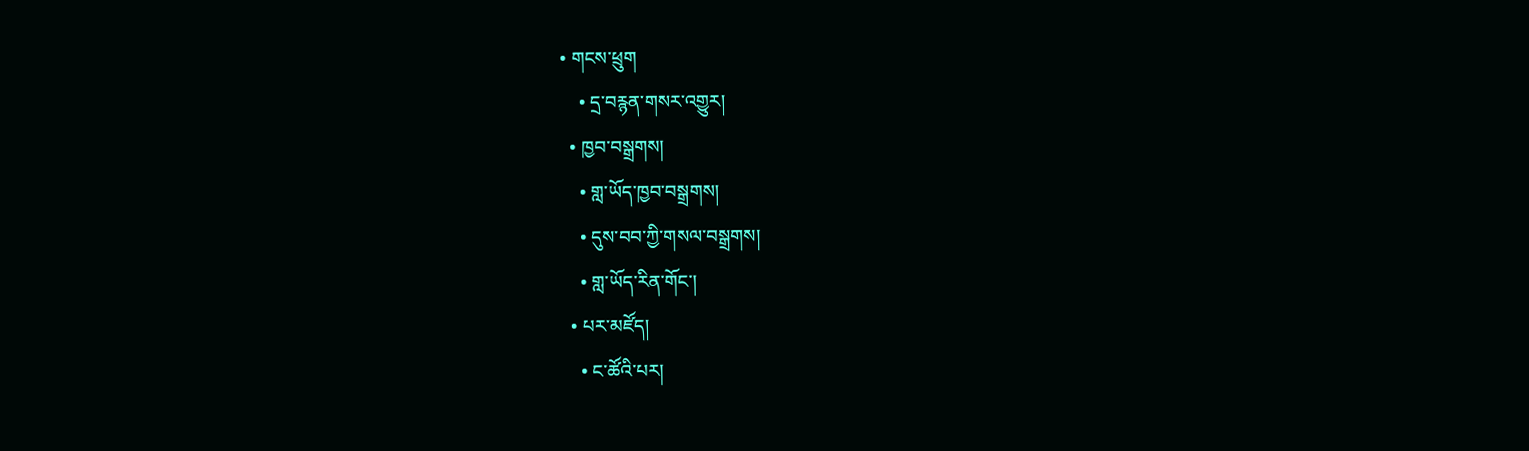• གངས་ཕྲུག
    • དྲ་བརྙན་གསར་འགྱུར།
  • ཁྱབ་བསྒྲགས།
    • གླ་ཡོད་ཁྱབ་བསྒྲགས།
    • དུས་བབ་ཀྱི་གསལ་བསྒྲགས།
    • གླ་ཡོད་རིན་གོང་།
  • པར་མཛོད།
    • ང་ཚོའི་པར།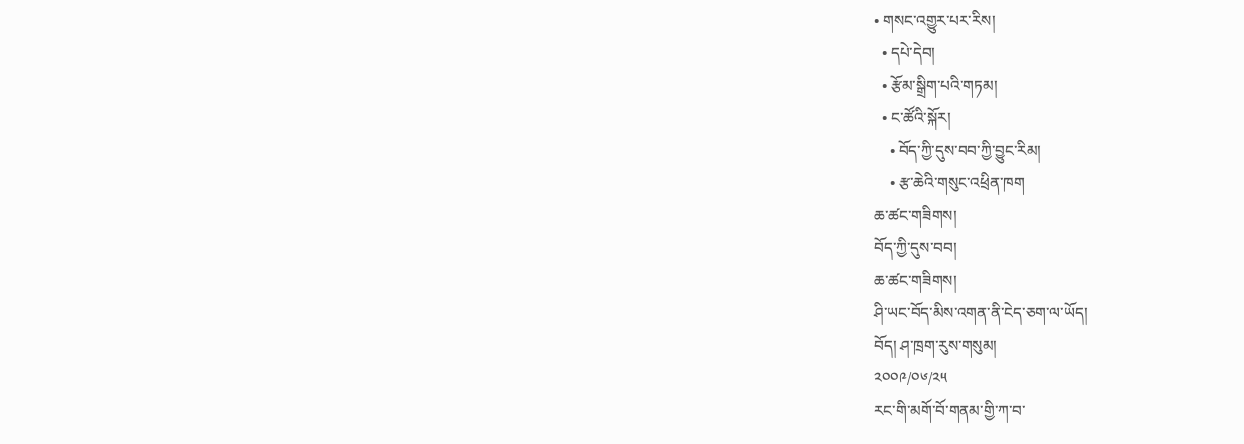• གསང་འགྱུར་པར་རིས།
  • དཔེ་དེབ།
  • རྩོམ་སྒྲིག་པའི་གཏམ།
  • ང་ཚོའི་སྐོར།
    • བོད་ཀྱི་དུས་བབ་ཀྱི་བྱུང་རིམ།
    • རྩ་ཆེའི་གསུང་འཕྲིན་ཁག
ཆ་ཚང་གཟིགས།
བོད་ཀྱི་དུས་བབ།
ཆ་ཚང་གཟིགས།
ཤི་ཡང་བོད་མིས་འགན་ནི་ངེད་ཅག་ལ་ཡོད།
བོད། ཤ་ཁྲག་རུས་གསུམ།
༢༠༠༩/༠༦/༢༥
རང་གི་མགོ་བོ་གནམ་གྱི་ཀ་བ་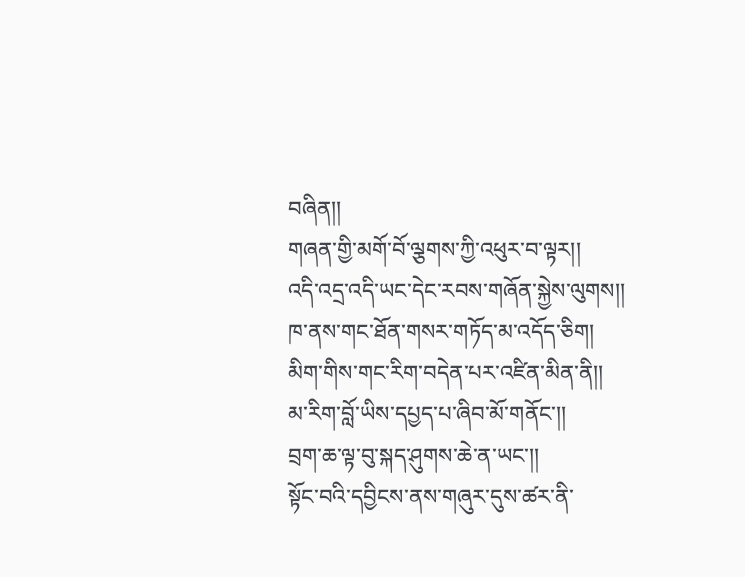བཞིན།།
གཞན་གྱི་མགོ་བོ་ལྕགས་ཀྱི་འཕུར་བ་ལྟར།།
འདི་འདྲ་འདི་ཡང་དེང་རབས་གཞོན་སྐྱེས་ལུགས།།
ཁ་ནས་གང་ཐོན་གསར་གཏོད་མ་འདོད་ཅིག།
མིག་གིས་གང་རིག་བདེན་པར་འཛིན་མིན་ནི།།
མ་རིག་བློ་ཡིས་དཔྱད་པ་ཞིབ་མོ་གནོང་།།
བྲག་ཆ་ལྟ་བུ་སྐད་ཤུགས་ཆེ་ན་ཡང་།།
སྟོང་བའི་དབྱིངས་ནས་གཞུར་དུས་ཚར་ནི་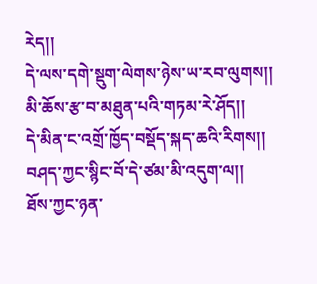རེད།།
དེ་ལས་དགེ་སྡུག་ལེགས་ཉེས་ཡ་རབ་ལུགས།།
མི་ཆོས་རྩ་བ་མཐུན་པའི་གཏམ་རེ་ཤོད།།
དེ་མིན་ང་འགྲོ་ཁྱོད་བསྡོད་སྐད་ཆའི་རིགས།།
བཤད་ཀྱང་སྙིང་བོ་དེ་ཙམ་མི་འདུག་ལ།།
ཐོས་ཀྱང་ཉན་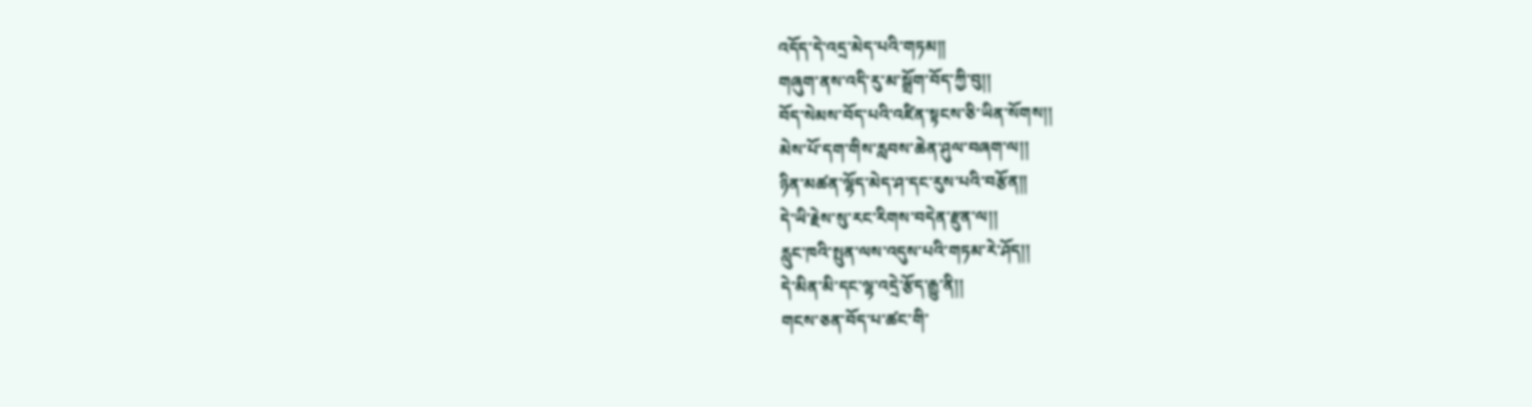འདོད་དེ་འདྲ་མེད་པའི་གཏམ།།
གཞུག་ནས་འདི་རུ་མ་སྒྲོག་བོད་ཀྱི་བུ།།
བོད་སེམས་བོད་པའི་འཛིན་སྟངས་ཅི་ཡིན་སོགས།།
མེས་པོ་དག་གིས་རླབས་ཆེན་ཤུལ་བཞག་ལ།།
ཉིན་མཚན་ལྷོད་མེད་ཤ་དང་རུས་པའི་བརྩོན།།
དེ་ཡི་རྗེས་སུ་རང་རིགས་བདེན་རྫུན་ལ།།
རླུང་ཁའི་སྤུན་ལས་འདུས་པའི་གཏམ་རེ་ཤོད།།
དེ་མིན་མི་དང་ལྷ་འདྲེ་རྩོད་རྒྱུ་ནི།།
གངས་ཅན་བོད་པ་ཚང་གི་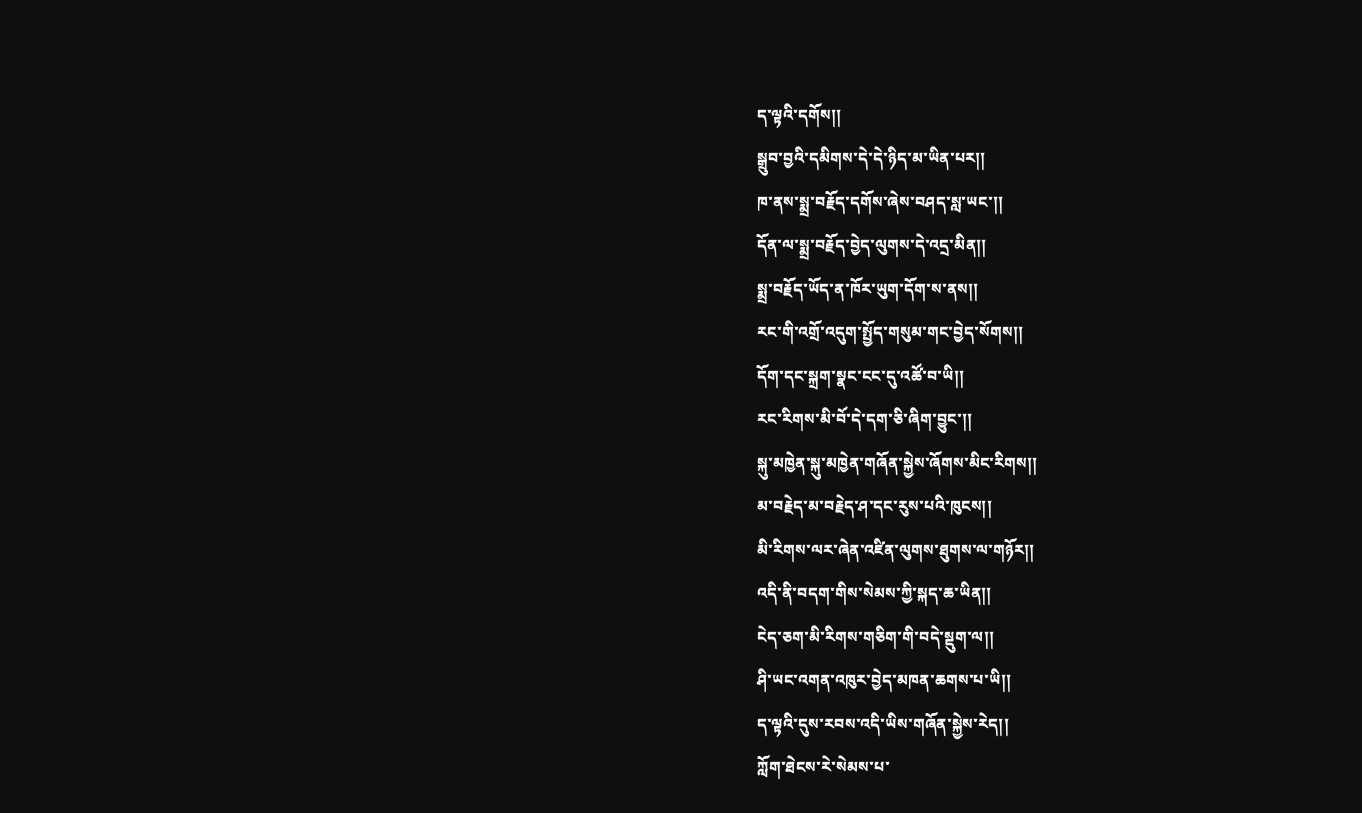ད་ལྟའི་དགོས།།
སྒྲུབ་བྱའི་དམིགས་དེ་དེ་ཉིད་མ་ཡིན་པར།།
ཁ་ནས་སྨྲ་བརྗོད་དགོས་ཞེས་བཤད་སླ་ཡང་།།
དོན་ལ་སྨྲ་བརྗོད་བྱེད་ལུགས་དེ་འདྲ་མིན།།
སྨྲ་བརྗོད་ཡོད་ན་ཁོར་ཡུག་དོག་ས་ནས།།
རང་གི་འགྲོ་འདུག་སྤྱོད་གསུམ་གང་བྱེད་སོགས།།
དོག་དང་སྐྲག་སྣང་ངང་དུ་འཚོ་བ་ཡི།།
རང་རིགས་མི་བོ་དེ་དག་ཅི་ཞིག་བྱུང་།།
སྐུ་མཁྱེན་སྐུ་མཁྱེན་གཞོན་སྐྱེས་ཞོགས་མིང་རིགས།།
མ་བརྗེད་མ་བརྗེད་ཤ་དང་རུས་པའི་ཁུངས།།
མི་རིགས་ལར་ཞེན་འཛིན་ལུགས་ཐུགས་ལ་གཉོར།།
འདི་ནི་བདག་གིས་སེམས་ཀྱི་སྐད་ཆ་ཡིན།།
ངེད་ཅག་མི་རིགས་གཅིག་གི་བདེ་སྡུག་ལ།།
ཤི་ཡང་འགན་འཁུར་བྱེད་མཁན་ཆགས་པ་ཡི།།
ད་ལྟའི་དུས་རབས་འདི་ཡིས་གཞོན་སྐྱེས་རེད།།
ཀློག་ཐེངས་རེ་སེམས་པ་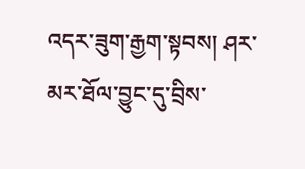འདར་ཟུག་རྒྱག་སྟབས། ཤར་མར་ཐོལ་བྱུང་དུ་བྲིས་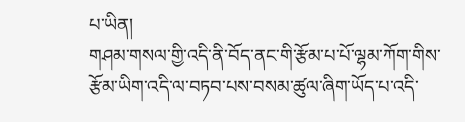པ་ཡིན།
གཤམ་གསལ་གྱི་འདི་ནི་བོད་ནང་གི་རྩོམ་པ་པོ་ལྷམ་ཀོག་གིས་རྩོམ་ཡིག་འདི་ལ་བཏབ་པས་བསམ་ཚུལ་ཞིག་ཡོད་པ་འདི་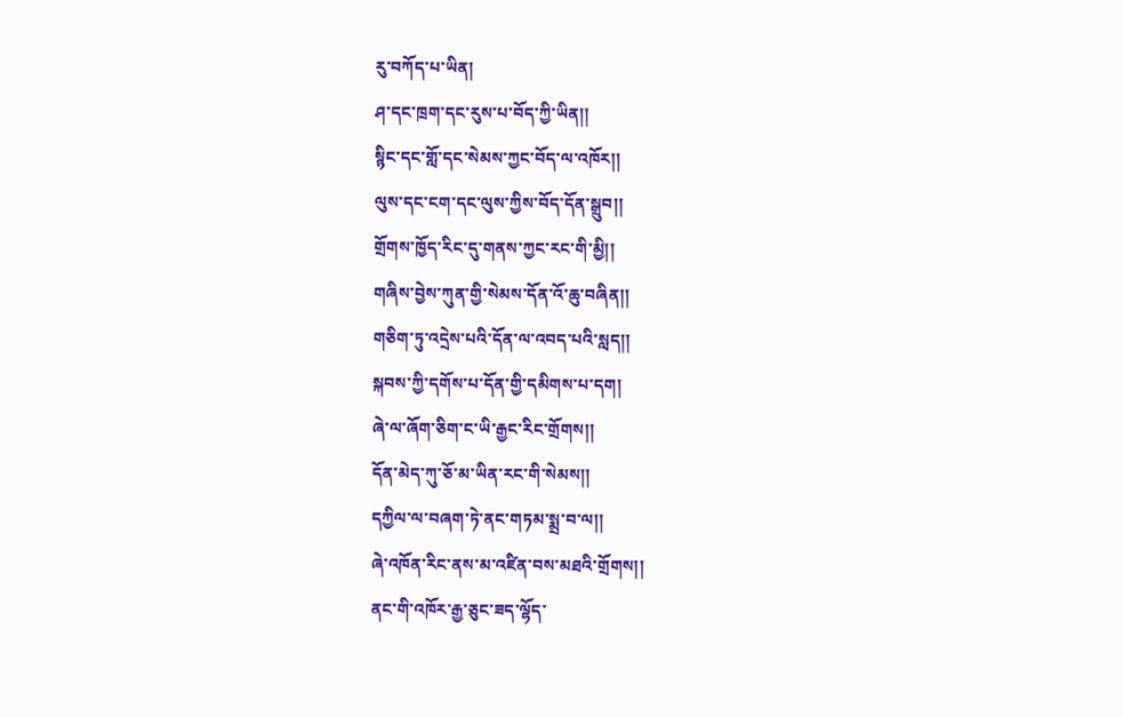རུ་བཀོད་པ་ཡིན།
ཤ་དང་ཁྲག་དང་རུས་པ་བོད་ཀྱི་ཡིན།།
སྙིང་དང་གློ་དང་སེམས་ཀྱང་བོད་ལ་འཁོར།།
ལུས་དང་ངག་དང་ལུས་ཀྱིས་བོད་དོན་སྒྲུབ།།
གྲོགས་ཁྱོད་རིང་དུ་གནས་ཀྱང་རང་གི་མྱི།།
གཞིས་བྱེས་ཀུན་གྱི་སེམས་དོན་འོ་ཆུ་བཞིན།།
གཅིག་ཏུ་འདྲེས་པའི་དོན་ལ་འབད་པའི་སླད།།
སྐབས་ཀྱི་དགོས་པ་དོན་གྱི་དམིགས་པ་དག།
ཞེ་ལ་ཞོག་ཅིག་ང་ཡི་རྒྱང་རིང་གྲོགས།།
དོན་མེད་ཀུ་ཅོ་མ་ཡིན་རང་གི་སེམས།།
དཀྱིལ་ལ་བཞག་ཏེ་ནང་གཏམ་སྨྲ་བ་ལ།།
ཞེ་འཁོན་རིང་ནས་མ་འཛིན་བས་མཐའི་གྲོགས།།
ནང་གི་འཁོར་རྒྱ་ཅུང་ཟད་ལྷོད་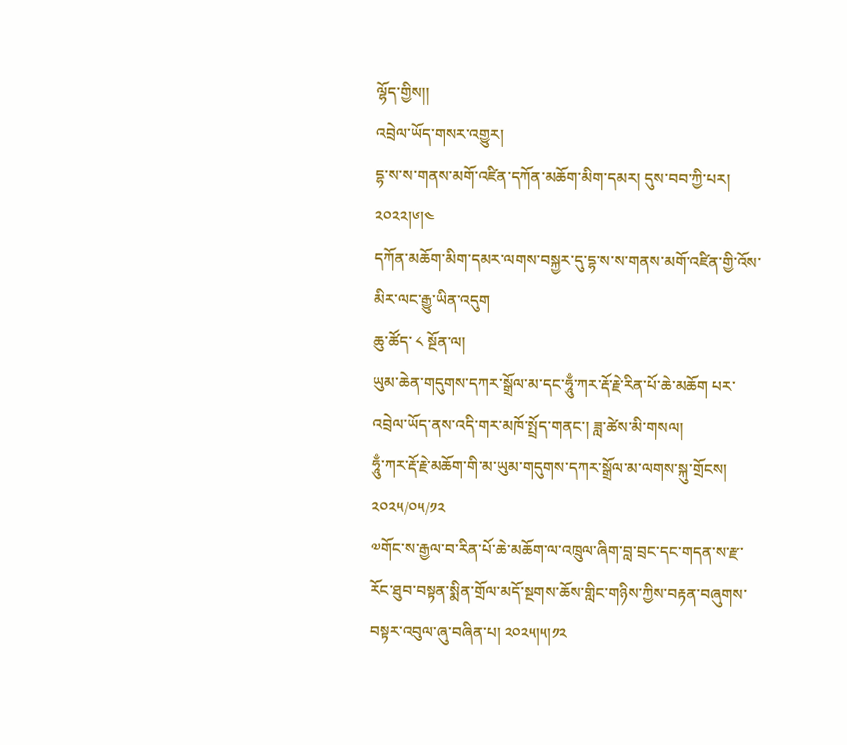ལྷོད་གྱིས།།
འབྲེལ་ཡོད་གསར་འགྱུར།
དྷ་ས་ས་གནས་མགོ་འཛིན་དཀོན་མཆོག་མིག་དམར། དུས་བབ་ཀྱི་པར། ༢༠༢༢།༦།༤
དཀོན་མཆོག་མིག་དམར་ལགས་བསྐྱར་དུ་དྷ་ས་ས་གནས་མགོ་འཛིན་གྱི་འོས་མིར་ལང་རྒྱུ་ཡིན་འདུག
ཆུ་ཚོད་ ༨ སྔོན་ལ།
ཡུམ་ཆེན་གདུགས་དཀར་སྒྲོལ་མ་དང་ཧཱུྃ་ཀར་རྡོ་རྗེ་རིན་པོ་ཆེ་མཆོག པར་འབྲེལ་ཡོད་ནས་འདི་གར་མཁོ་སྤྲོད་གནང་། ཟླ་ཚེས་མི་གསལ།
ཧཱུྃ་ཀར་རྡོ་རྗེ་མཆོག་གི་མ་ཡུམ་གདུགས་དཀར་སྒྲོལ་མ་ལགས་སྐུ་གྲོངས།
༢༠༢༥/༠༥/༡༢
༧གོང་ས་རྒྱལ་བ་རིན་པོ་ཆེ་མཆོག་ལ་འཁྲུལ་ཞིག་བླ་བྲང་དང་གདན་ས་རྫ་རོང་ཐུབ་བསྟན་སྨིན་གྲོལ་མདོ་སྔགས་ཆོས་གླིང་གཉིས་ཀྱིས་བརྟན་བཞུགས་བསྟར་འབུལ་ཞུ་བཞིན་པ། ༢༠༢༥།༥།༡༢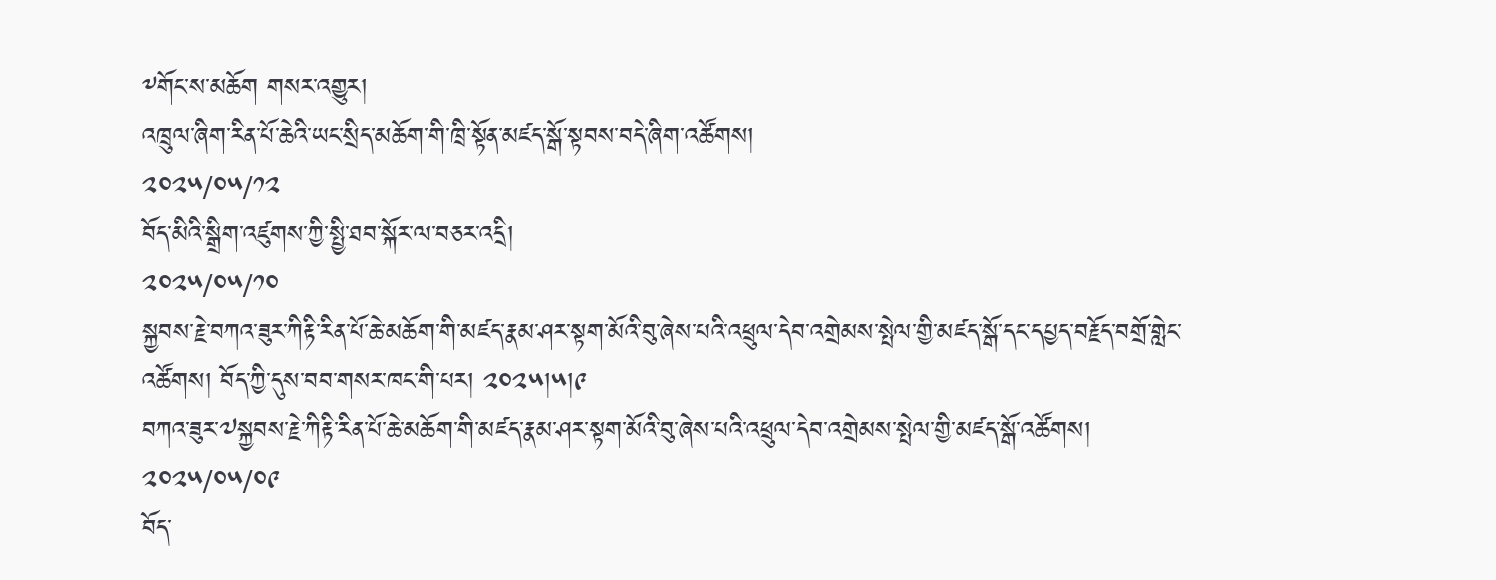༸གོང་ས་མཆོག གསར་འགྱུར།
འཁྲུལ་ཞིག་རིན་པོ་ཆེའི་ཡང་སྲིད་མཆོག་གི་ཁྲི་སྟོན་མཛད་སྒོ་སྟབས་བདེ་ཞིག་འཚོགས།
༢༠༢༥/༠༥/༡༢
བོད་མིའི་སྒྲིག་འཛུགས་ཀྱི་སྤྱི་ཐབ་སྐོར་ལ་བཅར་འདྲི།
༢༠༢༥/༠༥/༡༠
སྐྱབས་རྗེ་བཀའ་ཟུར་ཀིརྟི་རིན་པོ་ཆེ་མཆོག་གི་མཛད་རྣམ་ཤར་སྟག་མོའི་བུ་ཞེས་པའི་འཕྲུལ་དེབ་འགྲེམས་སྤེལ་གྱི་མཛད་སྒོ་དང་དཔྱད་བརྗོད་བགྲོ་གླེང་འཚོགས། བོད་ཀྱི་དུས་བབ་གསར་ཁང་གི་པར། ༢༠༢༥།༥།༩
བཀའ་ཟུར་༧སྐྱབས་རྗེ་ཀིརྟི་རིན་པོ་ཆེ་མཆོག་གི་མཛད་རྣམ་ཤར་སྟག་མོའི་བུ་ཞེས་པའི་འཕྲུལ་དེབ་འགྲེམས་སྤེལ་གྱི་མཛད་སྒོ་འཚོགས།
༢༠༢༥/༠༥/༠༩
བོད་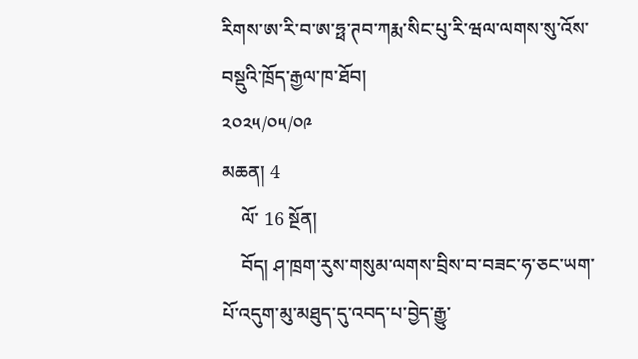རིགས་ཨ་རི་བ་ཨ་ཧྥ་ཊབ་ཀརྨ་སིང་པུ་རི་ཝལ་ལགས་སུ་འོས་བསྡུའི་ཁྲོད་རྒྱལ་ཁ་ཐོབ།
༢༠༢༥/༠༥/༠༩
མཆན། 4
    ལོ་ 16 སྔོན།
    བོད། ཤ་ཁྲག་རུས་གསུམ་ལགས་བྲིས་བ་བཟང་ཧ་ཅང་ཡག་པོ་འདུག་མུ་མཐུད་དུ་འབད་པ་བྱེད་རྒྱུ་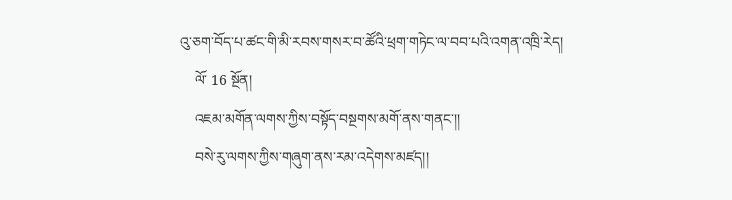འུ་ཅག་བོད་པ་ཚང་གི་མི་རབས་གསར་བ་ཚོའི་ཕྲག་གཏེང་ལ་བབ་པའི་འགན་འཁྲི་རེད།
    ལོ་ 16 སྔོན།
    འཇམ་མགོན་ལགས་ཀྱིས་བསྟོད་བསྔགས་མགོ་ནས་གནང་།།
    བསེ་རུ་ལགས་ཀྱིས་གཞུག་ནས་རམ་འདེགས་མཛད།།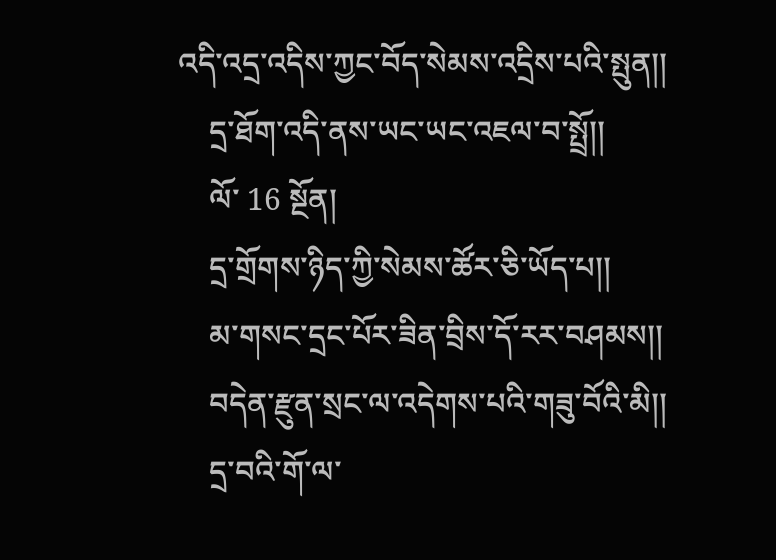འདི་འདྲ་འདིས་ཀྱང་བོད་སེམས་འདྲིས་པའི་སྤུན།།
    དྲ་ཐོག་འདི་ནས་ཡང་ཡང་འཇལ་བ་སྤྲོ།།
    ལོ་ 16 སྔོན།
    དྲ་གྲོགས་ཉིད་ཀྱི་སེམས་ཚོར་ཅི་ཡོད་པ།།
    མ་གསང་དྲང་པོར་ཟིན་བྲིས་དོ་རར་བཤམས།།
    བདེན་རྫུན་སྲང་ལ་འདེགས་པའི་གཟུ་བོའི་མི།།
    དྲ་བའི་གོ་ལ་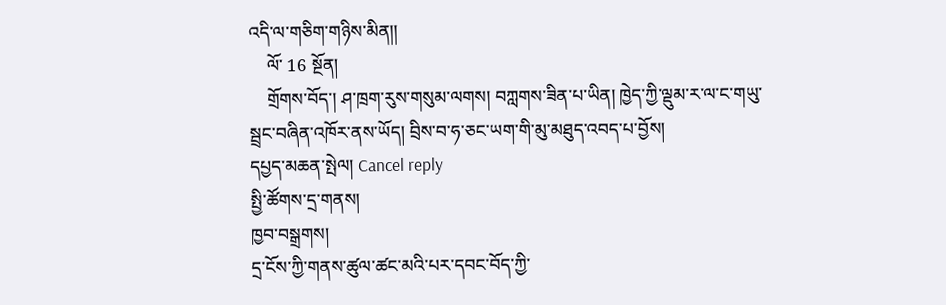འདི་ལ་གཅིག་གཉིས་མིན།།
    ལོ་ 16 སྔོན།
    གྲོགས་བོད་། ཤ་ཁྲག་རུས་གསུམ་ལགས། བཀླགས་ཟིན་པ་ཡིན། ཁྱེད་ཀྱི་ལྡུམ་ར་ལ་ང་གཡུ་སྦྲང་བཞིན་འཁོར་ནས་ཡོད། བྲིས་བ་ཧ་ཅང་ཡག་གི་མུ་མཐུད་འབད་པ་བྱོས།
དཔྱད་མཆན་སྤེལ། Cancel reply
སྤྱི་ཚོགས་དྲ་གནས།
ཁྱབ་བསྒྲགས།
དྲ་ངོས་ཀྱི་གནས་ཚུལ་ཚང་མའི་པར་དབང་བོད་ཀྱི་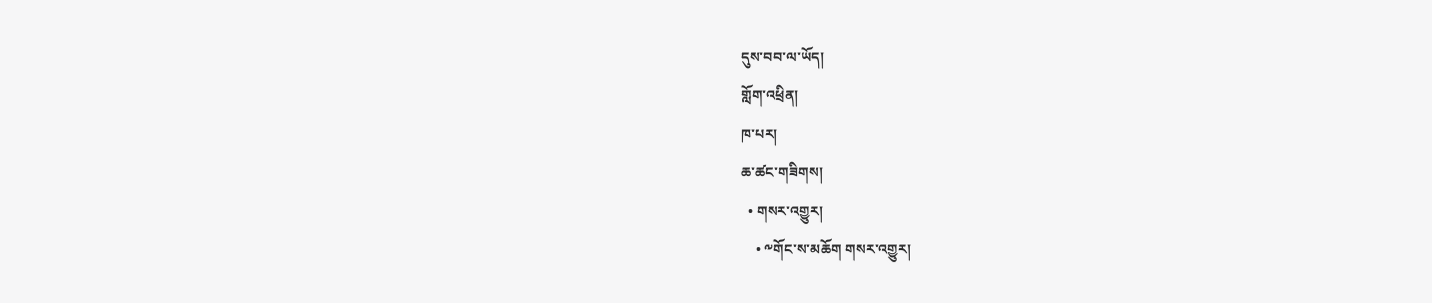དུས་བབ་ལ་ཡོད།
གློག་འཕྲིན།
ཁ་པར།
ཆ་ཚང་གཟིགས།
  • གསར་འགྱུར།
    • ༸གོང་ས་མཆོག གསར་འགྱུར།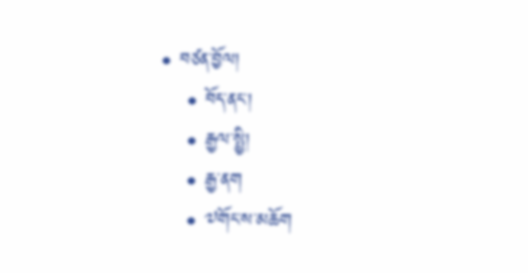• བཙན་བྱོལ།
    • བོད་ནང་།
    • རྒྱལ་སྤྱི།
    • རྒྱ་ནག
    • ༧གོང་ས་མཆོག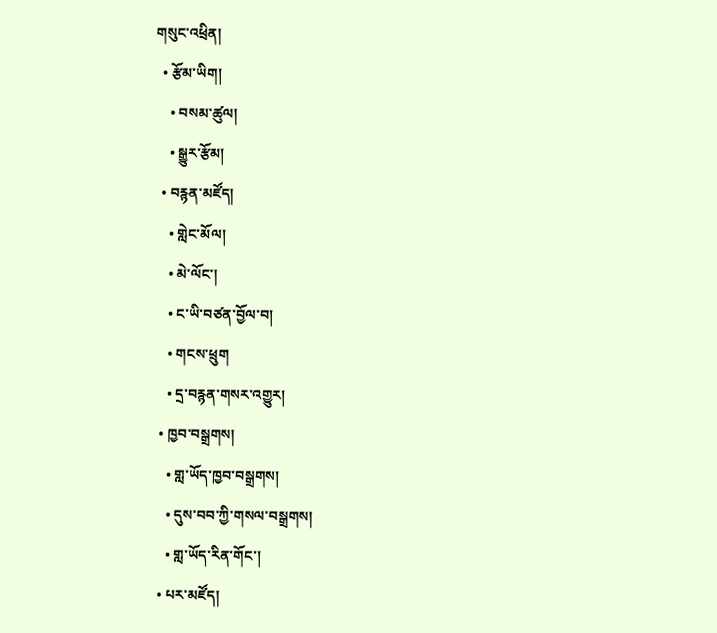གསུང་འཕྲིན།
  • རྩོམ་ཡིག།
    • བསམ་ཚུལ།
    • སྒྱུར་རྩོམ།
  • བརྙན་མཛོད།
    • གླེང་མོལ།
    • མེ་ལོང་།
    • ང་ཡི་བཙན་བྱོལ་བ།
    • གངས་ཕྲུག
    • དྲ་བརྙན་གསར་འགྱུར།
  • ཁྱབ་བསྒྲགས།
    • གླ་ཡོད་ཁྱབ་བསྒྲགས།
    • དུས་བབ་ཀྱི་གསལ་བསྒྲགས།
    • གླ་ཡོད་རིན་གོང་།
  • པར་མཛོད།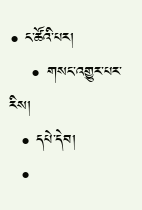• ང་ཚོའི་པར།
    • གསང་འགྱུར་པར་རིས།
  • དཔེ་དེབ།
  •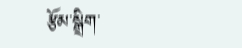རྩོམ་སྒྲིག་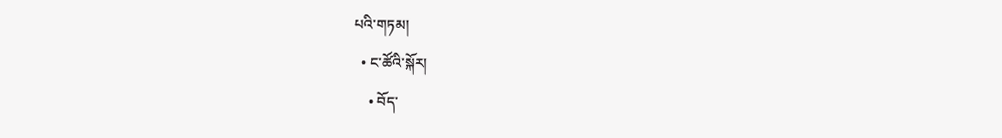པའི་གཏམ།
  • ང་ཚོའི་སྐོར།
    • བོད་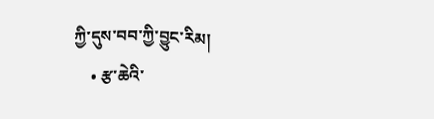ཀྱི་དུས་བབ་ཀྱི་བྱུང་རིམ།
    • རྩ་ཆེའི་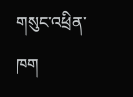གསུང་འཕྲིན་ཁག